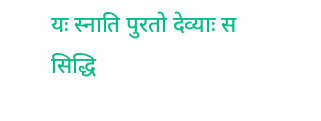यः स्नाति पुरतो देव्याः स सिद्धि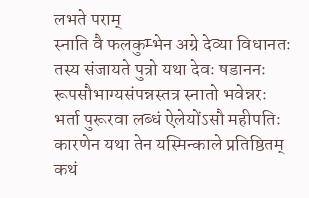लभते पराम्
स्नाति वै फलकुम्भेन अग्रे देव्या विधानतः
तस्य संजायते पुत्रो यथा देवः षडाननः
रूपसौभाग्यसंपन्नस्तत्र स्नातो भवेन्नरः
भर्ता पुरूरवा लब्धं ऐलेयोंऽसौ महीपतिः
कारणेन यथा तेन यस्मिन्काले प्रतिष्ठितम्
कथं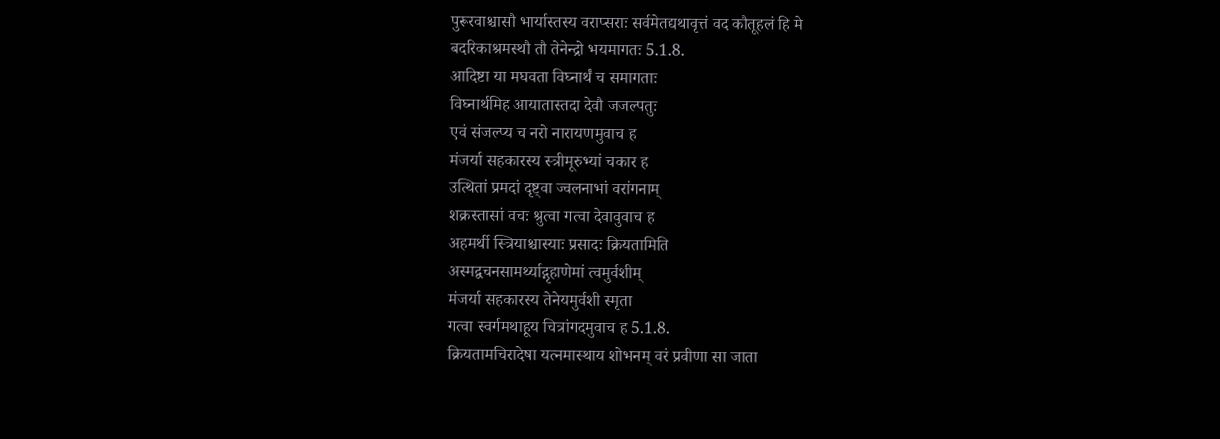पुरूरवाश्चासौ भार्यास्तस्य वराप्सराः सर्वमेतद्यथावृत्तं वद कौतूहलं हि मे
बदरिकाश्रमस्थौ तौ तेनेन्द्रो भयमागतः 5.1.8.
आदिष्टा या मघवता विघ्नार्थं च समागताः
विघ्नार्थमिह आयातास्तदा देवौ जजल्पतुः
एवं संजल्प्य च नरो नारायणमुवाच ह
मंजर्या सहकारस्य स्त्रीमूरुभ्यां चकार ह
उत्थितां प्रमदां दृष्ट्वा ज्वलनाभां वरांगनाम्
शक्रस्तासां वचः श्रुत्वा गत्वा देवावुवाच ह
अहमर्थी स्त्रियाश्चास्याः प्रसादः क्रियतामिति
अस्मद्वचनसामर्थ्याद्गृहाणेमां त्वमुर्वशीम्
मंजर्या सहकारस्य तेनेयमुर्वशी स्मृता
गत्वा स्वर्गमथाहूय चित्रांगदमुवाच ह 5.1.8.
क्रियतामचिरादेषा यत्नमास्थाय शोभनम् वरं प्रवीणा सा जाता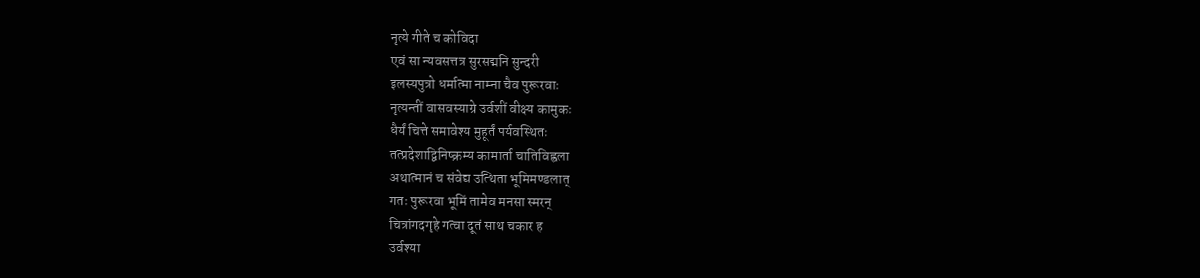नृत्ये गीते च कोविदा
एवं सा न्यवसत्तत्र सुरसद्मनि सुन्दरी
इलस्यपुत्रो धर्मात्मा नाम्ना चैव पुरूरवाः
नृत्यन्तीं वासवस्याग्रे उर्वशीं वीक्ष्य कामुकः
धैर्यं चित्ते समावेश्य मुहूर्तं पर्यवस्थितः
तत्प्रदेशाद्विनिष्क्रम्य कामार्ता चातिविह्वला
अथात्मानं च संवेद्य उत्थिता भूमिमण्डलात्
गतः पुरूरवा भूमिं तामेव मनसा स्मरन्
चित्रांगदगृहे गत्वा दूतं साथ चकार ह
उर्वश्या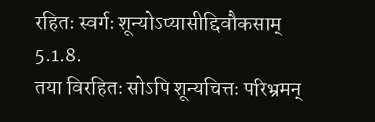रहितः स्वर्गः शून्योऽप्यासीद्दिवौकसाम् 5.1.8.
तया विरहितः सोऽपि शून्यचित्तः परिभ्रमन्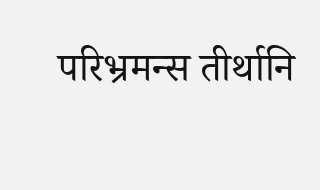परिभ्रमन्स तीर्थानि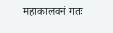महाकालवनं गतः